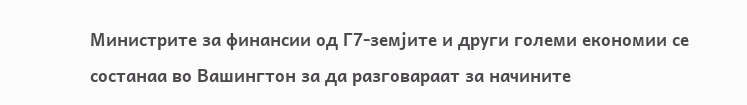Министрите за финансии од Г7-земјите и други големи економии се состанаа во Вашингтон за да разговараат за начините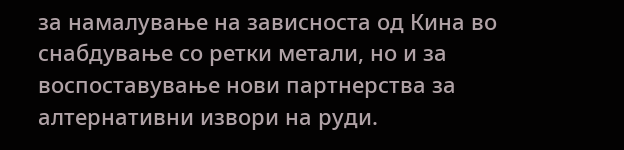за намалување на зависноста од Кина во снабдување со ретки метали, но и за воспоставување нови партнерства за алтернативни извори на руди.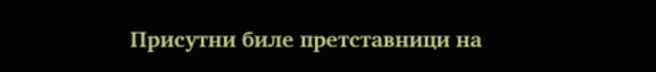Присутни биле претставници на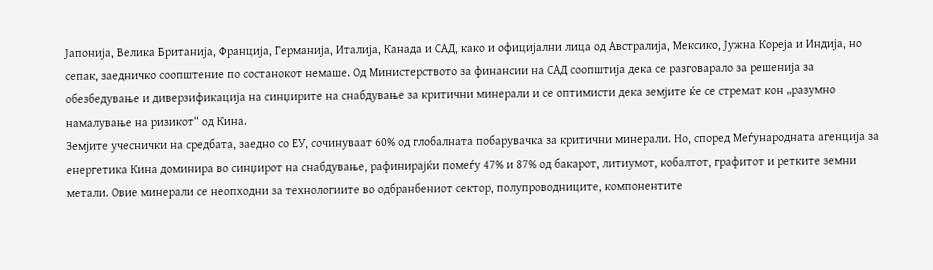Јапонија, Велика Британија, Франција, Германија, Италија, Канада и САД, како и официјални лица од Австралија, Мексико, Јужна Кореја и Индија, но сепак, заедничко соопштение по состанокот немаше. Од Министерството за финансии на САД соопштија дека се разговарало за решенија за обезбедување и диверзификација на синџирите на снабдување за критични минерали и се оптимисти дека земјите ќе се стремат кон „разумно намалување на ризикот“ од Кина.
Земјите учеснички на средбата, заедно со ЕУ, сочинуваат 60% од глобалната побарувачка за критични минерали. Но, според Меѓународната агенција за енергетика Кина доминира во синџирот на снабдување, рафинирајќи помеѓу 47% и 87% од бакарот, литиумот, кобалтот, графитот и ретките земни метали. Овие минерали се неопходни за технологиите во одбранбениот сектор, полупроводниците, компонентите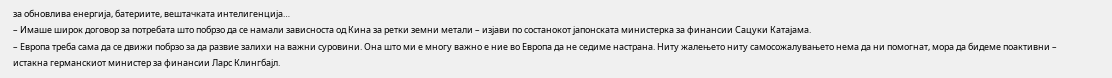за обновлива енергија, батериите, вештачката интелигенција…
– Имаше широк договор за потребата што побрзо да се намали зависноста од Кина за ретки земни метали – изјави по состанокот јапонската министерка за финансии Сацуки Катајама.
– Европа треба сама да се движи побрзо за да развие залихи на важни суровини. Она што ми е многу важно е ние во Европа да не седиме настрана. Ниту жалењето ниту самосожалувањето нема да ни помогнат, мора да бидеме поактивни – истакна германскиот министер за финансии Ларс Клингбајл.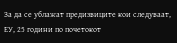За да се ублажат предизвиците кои следуваат, ЕУ, 25 години по почетокот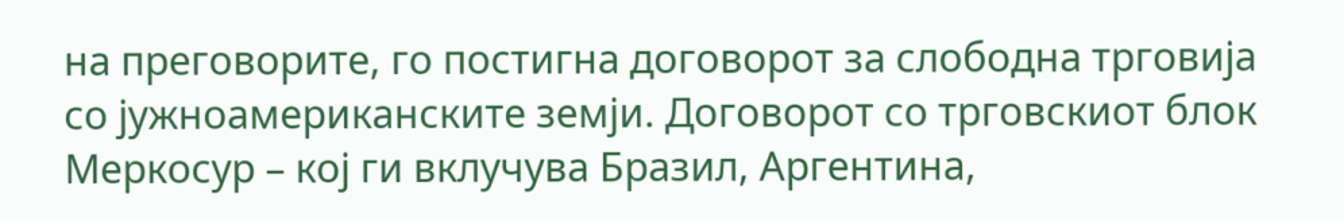на преговорите, го постигна договорот за слободна трговија со јужноамериканските земји. Договорот со трговскиот блок Меркосур – кој ги вклучува Бразил, Аргентина,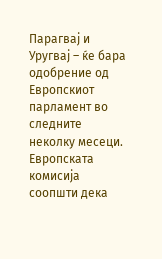Парагвај и Уругвај – ќе бара одобрение од Европскиот парламент во следните неколку месеци. Европската комисија соопшти дека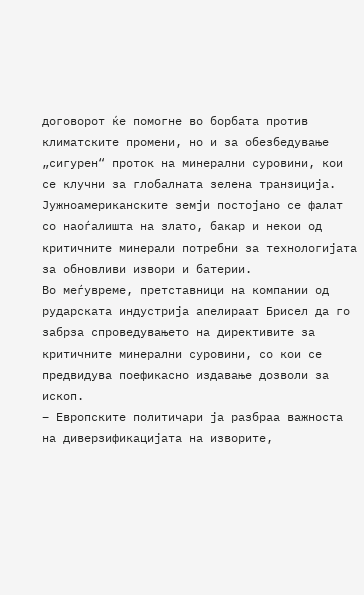договорот ќе помогне во борбата против климатските промени, но и за обезбедување „сигурен“ проток на минерални суровини, кои се клучни за глобалната зелена транзиција. Јужноамериканските земји постојано се фалат со наоѓалишта на злато, бакар и некои од критичните минерали потребни за технологијата за обновливи извори и батерии.
Во меѓувреме, претставници на компании од рударската индустрија апелираат Брисел да го забрза спроведувањето на директивите за критичните минерални суровини, со кои се предвидува поефикасно издавање дозволи за ископ.
– Европските политичари ја разбраа важноста на диверзификацијата на изворите,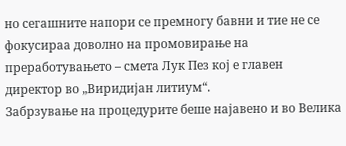но сегашните напори се премногу бавни и тие не се фокусираа доволно на промовирање на преработувањето – смета Лук Пез кој е главен директор во „Виридијан литиум“.
Забрзување на процедурите беше најавено и во Велика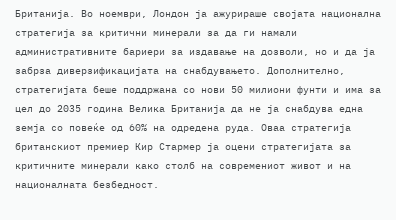Британија. Во ноември, Лондон ја ажурираше својата национална стратегија за критични минерали за да ги намали административните бариери за издавање на дозволи, но и да ја забрза диверзификацијата на снабдувањето. Дополнително, стратегијата беше поддржана со нови 50 милиони фунти и има за цел до 2035 година Велика Британија да не ја снабдува една земја со повеќе од 60% на одредена руда. Оваа стратегија британскиот премиер Кир Стармер ја оцени стратегијата за критичните минерали како столб на современиот живот и на националната безбедност.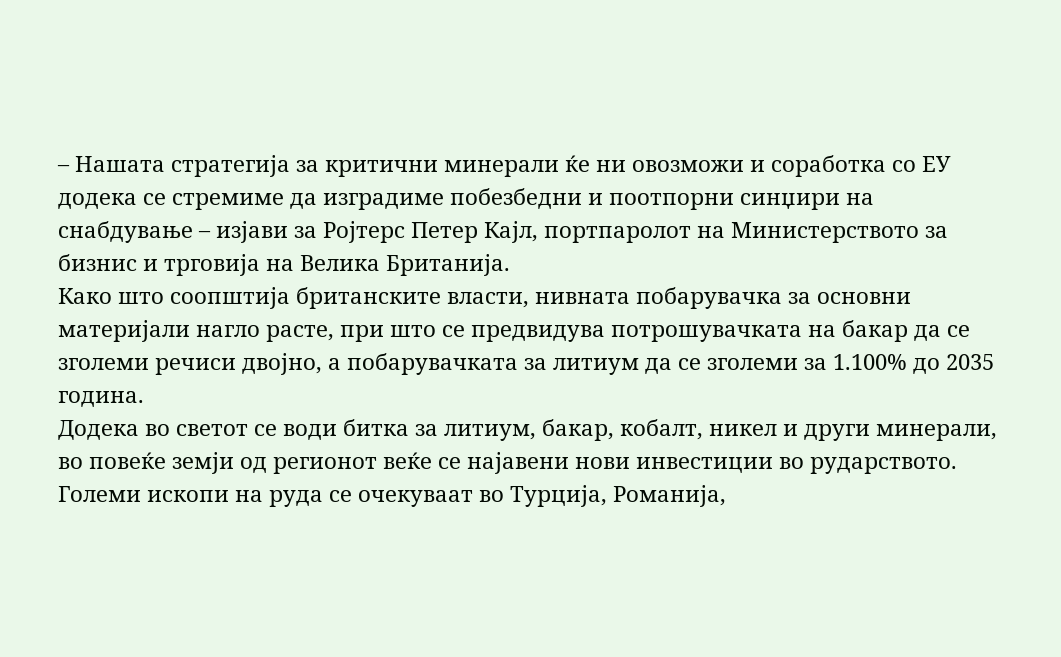– Нашата стратегија за критични минерали ќе ни овозможи и соработка со ЕУ додека се стремиме да изградиме побезбедни и поотпорни синџири на снабдување – изјави за Ројтерс Петер Кајл, портпаролот на Министерството за бизнис и трговија на Велика Британија.
Како што соопштија британските власти, нивната побарувачка за основни материјали нагло расте, при што се предвидува потрошувачката на бакар да се зголеми речиси двојно, а побарувачката за литиум да се зголеми за 1.100% до 2035 година.
Додека во светот се води битка за литиум, бакар, кобалт, никел и други минерали, во повеќе земји од регионот веќе се најавени нови инвестиции во рударството. Големи ископи на руда се очекуваат во Турција, Романија,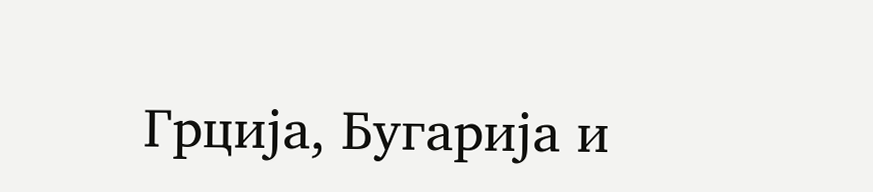Грција, Бугарија и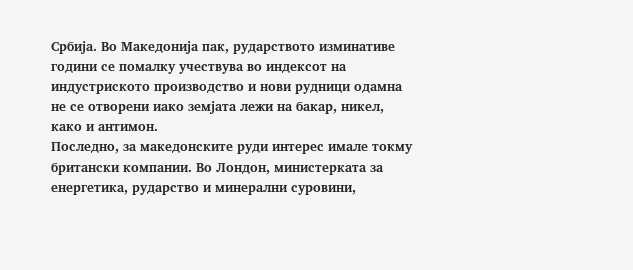Србија. Во Македонија пак, рударството изминативе години се помалку учествува во индексот на индустриското производство и нови рудници одамна не се отворени иако земјата лежи на бакар, никел, како и антимон.
Последно, за македонските руди интерес имале токму британски компании. Во Лондон, министерката за енергетика, рударство и минерални суровини,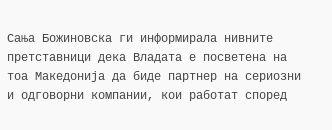Сања Божиновска ги информирала нивните претставници дека Владата е посветена на тоа Македонија да биде партнер на сериозни и одговорни компании, кои работат според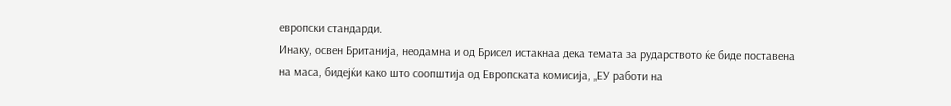европски стандарди.
Инаку, освен Британија, неодамна и од Брисел истакнаа дека темата за рударството ќе биде поставена на маса, бидејќи како што соопштија од Европската комисија, „ЕУ работи на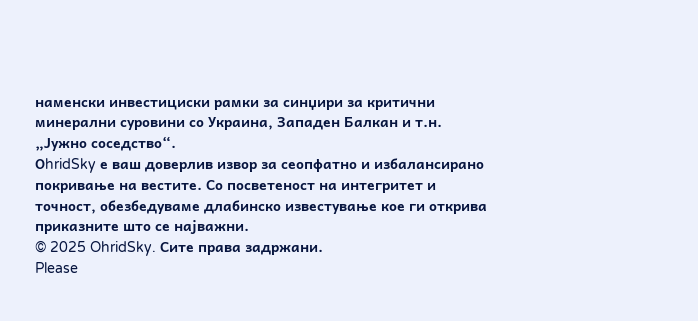наменски инвестициски рамки за синџири за критични минерални суровини со Украина, Западен Балкан и т.н. „Јужно соседство“.
ОhridSky е ваш доверлив извор за сеопфатно и избалансирано покривање на вестите. Со посветеност на интегритет и точност, обезбедуваме длабинско известување кое ги открива приказните што се најважни.
© 2025 OhridSky. Сите права задржани.
Please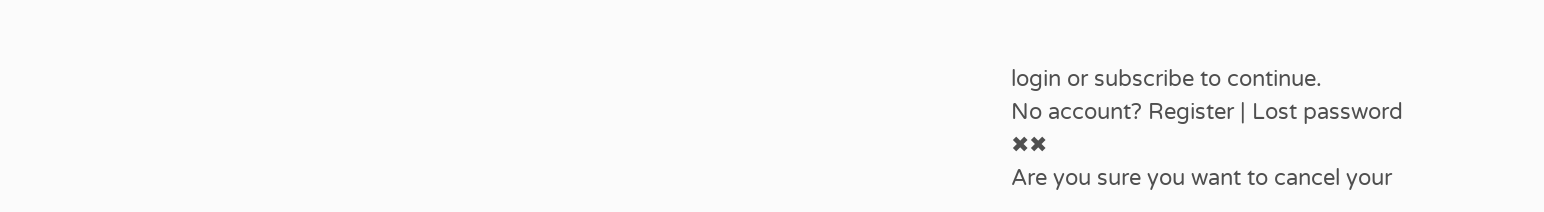login or subscribe to continue.
No account? Register | Lost password
✖✖
Are you sure you want to cancel your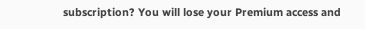subscription? You will lose your Premium access and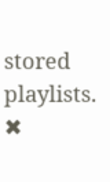stored playlists.
✖